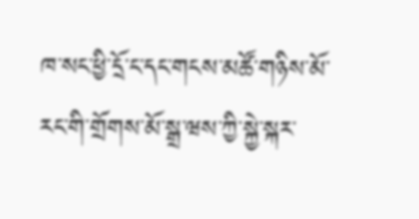ཁ་སང་ཕྱི་དྲོ་ང་དང་གངས་མཚོ་གཉིས་མོ་རང་གི་གྲོགས་མོ་སྒྲ་ཝས་ཀྱི་སྐྱེ་སྐར་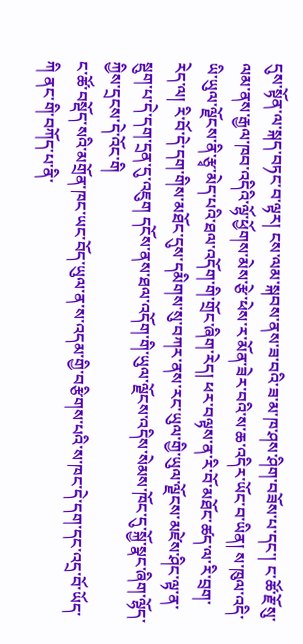དུས་སྟོན་ལ་སྐད་བཏང་བ་ལྟར། ངས་ལམ་སྐབས་ནས་ཟ་བའི་ཟ་མ་ཁ་ཤས་ཤིག་བཟོས་པ་དང་། ང་ཚོ་རྗོ་སུ་ལམ་ནས་རྒྱལ་ཁབ་འདིའི་ལྷོ་ཕྱོགས་མེས་རྩེ་ཕེས་ར་མོན་ཟེར་བའི་ས་ཆ་འདིར་ཡོང་བ་ཡིན། ས་ཁུལ་འདི་ཡི་ཡུལ་ལྗོངས་ནི་རྩྭ་མེད་པའི་ཐལ་འདོག་གི་གྲོང་ཞིག་རེད། ཕར་བལྟས་ན་རི་བོ་མཐོང་ཚད་ལ་རི་བྲག་རེད་ལ། རི་བོ་དེ་དག་གིས་མཐོང་དུས་དམིགས་སུ་བཀར་ནས་རང་ཡུལ་གྱི་ཡུལ་ལྗོངས་མཛེས་ཤིང་ལྟ་ན་སྡུག་པ་དེ་དག་དྲན་དུ་འཇུག དངོས་ནས་ཐལ་འདོག་གི་ཡུལ་ལྗོངས་འདིས་སེམས་ཁོང་དུ་སྐྱོ་སྣང་ཞིག་ལྷོད་ཀྱིས་དྲངས་དེ་འོང་གི
ང་ཚོ་བསྡོད་སའི་མགྲོན་ཁང་ཡང་བོད་ཡུལ་ན་ས་འདམ་གྱི་བརྩིགས་པའི་ས་ཁང་དེ་དག་དང་འདྲ་བོ་ཡོད་ཀི ནང་གི་བཀོད་པ་ནི་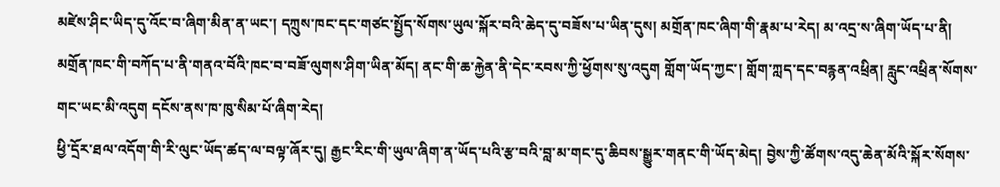མཛེས་ཤིང་ཡིད་དུ་འོང་བ་ཞིག་མིན་ན་ཡང་། དཀྲུས་ཁང་དང་གཙང་སྤྱོད་སོགས་ཡུལ་སྐོར་བའི་ཆེད་དུ་བཟོས་པ་ཡིན་དུས། མགྲོན་ཁང་ཞིག་གི་རྣམ་པ་རེད། མ་འདྲ་ས་ཞིག་ཡོད་པ་ནི། མགྲོན་ཁང་གི་བཀོད་པ་ནི་གནའ་བོའི་ཁང་བ་བཟོ་ལུགས་ཤིག་ཡིན་མོད། ནང་གི་ཆ་རྐྱེན་ནི་དེང་རབས་ཀྱི་ཕྱོགས་སུ་འདུག གློག་ཡོད་ཀྱང་། གློག་ཀླད་དང་བརྙན་འཕྲིན། རླུང་འཕྲིན་སོགས་གང་ཡང་མི་འདུག དངོས་ནས་ཁ་ཁུ་སིམ་པོ་ཞིག་རེད།
ཕྱི་དྲོར་ཐལ་འདོག་གི་རི་ལུང་ཡོད་ཚད་ལ་བལྟ་ཞོར་དུ། རྒྱང་རིང་གི་ཡུལ་ཞིག་ན་ཡོད་པའི་རྩ་བའི་བླ་མ་གང་དུ་ཆིབས་སྒྱུར་གནང་གི་ཡོད་མེད། བྱེས་ཀྱི་ཚོགས་འདུ་ཆེན་མོའི་སྐོར་སོགས་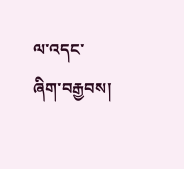ལ་འདང་ཞིག་བརྒྱབས།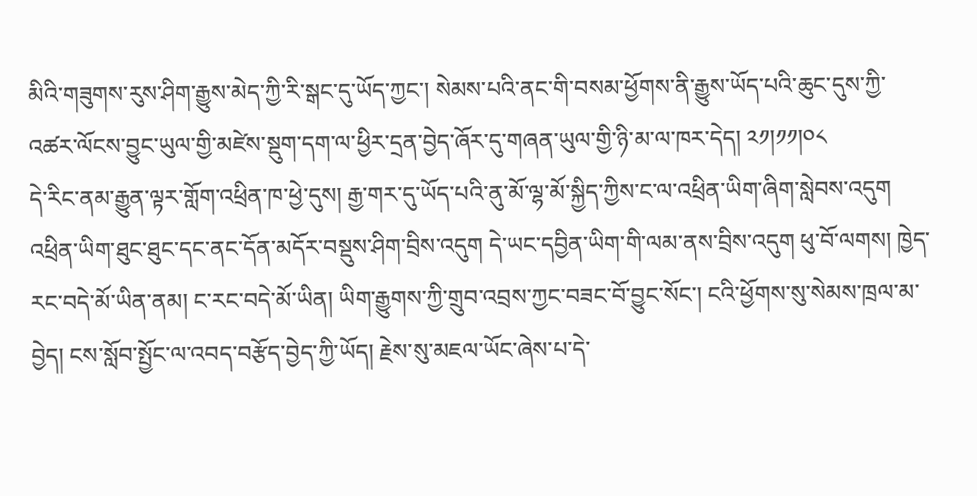མིའི་གཟུགས་རུས་ཤིག་རྒྱུས་མེད་ཀྱི་རི་སྒང་དུ་ཡོད་ཀྱང་། སེམས་པའི་ནང་གི་བསམ་ཕྱོགས་ནི་རྒྱུས་ཡོད་པའི་ཆུང་དུས་ཀྱི་འཚར་ལོངས་བྱུང་ཡུལ་གྱི་མཛེས་སྡུག་དག་ལ་ཕྱིར་དྲན་བྱེད་ཞོར་དུ་གཞན་ཡུལ་གྱི་ཉི་མ་ལ་ཁར་དེད། ༢༡།༡༡།༠༨
དེ་རིང་ནམ་རྒྱུན་ལྟར་གློག་འཕྲིན་ཁ་ཕྱེ་དུས། རྒྱ་གར་དུ་ཡོད་པའི་ནུ་མོ་ལྷ་མོ་སྐྱིད་ཀྱིས་ང་ལ་འཕྲིན་ཡིག་ཞིག་སླེབས་འདུག འཕྲིན་ཡིག་ཐུང་ཐུང་དང་ནང་དོན་མདོར་བསྡུས་ཤིག་བྲིས་འདུག དེ་ཡང་དབྱིན་ཡིག་གི་ལམ་ནས་བྲིས་འདུག ཕུ་བོ་ལགས། ཁྱེད་རང་བདེ་མོ་ཡིན་ནམ། ང་རང་བདེ་མོ་ཡིན། ཡིག་རྒྱུགས་ཀྱི་གྲུབ་འབྲས་ཀྱང་བཟང་བོ་བྱུང་སོང་། ངའི་ཕྱོགས་སུ་སེམས་ཁྲལ་མ་བྱེད། ངས་སློབ་སྤྱོང་ལ་འབད་བརྩོད་བྱེད་ཀྱི་ཡོད། རྗེས་སུ་མཇལ་ཡོང་ཞེས་པ་དེ་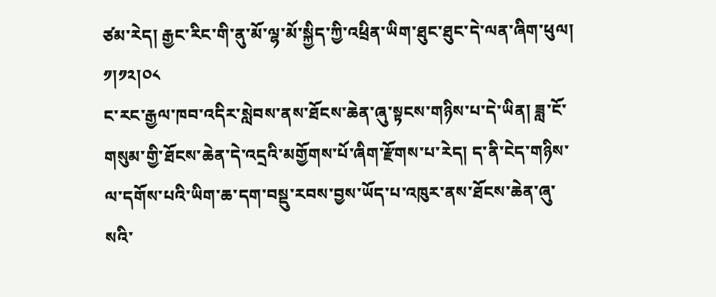ཙམ་རེད། རྒྱང་རིང་གི་ནུ་མོ་ལྷ་མོ་སྐྱིད་ཀྱི་འཕྲིན་ཡིག་ཐུང་ཐུང་དེ་ལན་ཞིག་ཕུལ། ༡།༡༢།༠༨
ང་རང་རྒྱལ་ཁབ་འདིར་སླེབས་ནས་ཐོངས་ཆེན་ཞུ་སྟངས་གཉིས་པ་དེ་ཡིན། ཟླ་ངོ་གསུམ་གྱི་ཐོངས་ཆེན་དེ་འདྲའི་མགྱོགས་པོ་ཞིག་རྫོགས་པ་རེད། ད་ནི་ངེད་གཉིས་ལ་དགོས་པའི་ཡིག་ཆ་དག་བསྡུ་རབས་བྱས་ཡོད་པ་འཁུར་ནས་ཐོངས་ཆེན་ཞུ་སའི་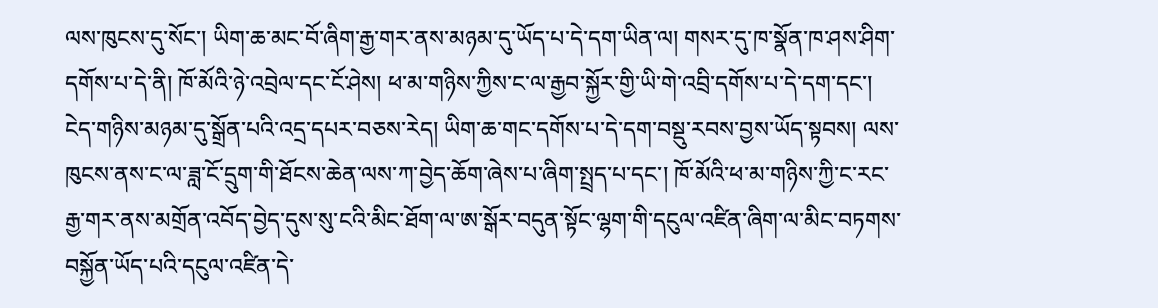ལས་ཁུངས་དུ་སོང་། ཡིག་ཆ་མང་བོ་ཞིག་རྒྱ་གར་ནས་མཉམ་དུ་ཡོད་པ་དེ་དག་ཡིན་ལ། གསར་དུ་ཁ་སྣོན་ཁ་ཤས་ཤིག་དགོས་པ་དེ་ནི། ཁོ་མོའི་ཉེ་འབྲེལ་དང་ངོ་ཤེས། ཕ་མ་གཉིས་ཀྱིས་ང་ལ་རྒྱབ་སྐྱོར་གྱི་ཡི་གེ་འབྲི་དགོས་པ་དེ་དག་དང་། ངེད་གཉིས་མཉམ་དུ་སྒྲོན་པའི་འདྲ་དཔར་བཅས་རེད། ཡིག་ཆ་གང་དགོས་པ་དེ་དག་བསྡུ་རབས་བྱས་ཡོད་སྟབས། ལས་ཁུངས་ནས་ང་ལ་ཟླ་ངོ་དྲུག་གི་ཐོངས་ཆེན་ལས་ཀ་བྱེད་ཆོག་ཞེས་པ་ཞིག་སྤྲད་པ་དང་། ཁོ་མོའི་ཕ་མ་གཉིས་ཀྱི་ང་རང་རྒྱ་གར་ནས་མགྲོན་འབོད་བྱེད་དུས་སུ་ངའི་མིང་ཐོག་ལ་ཨ་སྒོར་བདུན་སྟོང་ལྷག་གི་དངུལ་འཛིན་ཞིག་ལ་མིང་བཏགས་བསྐྱོན་ཡོད་པའི་དངུལ་འཛིན་དེ་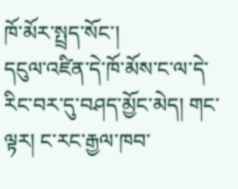ཁོ་མོར་སྤྲད་སོང་།
དངུལ་འཛིན་དེ་ཁོ་མོས་ང་ལ་དེ་རིང་བར་དུ་བཤད་མྱོང་མེད། གང་ལྟར། ང་རང་རྒྱལ་ཁབ་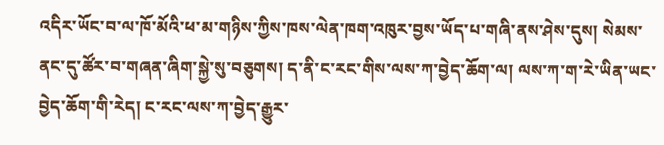འདིར་ཡོང་བ་ལ་ཁོ་མོའི་ཕ་མ་གཉིས་ཀྱིས་ཁས་ལེན་ཁག་འཁུར་བྱས་ཡོད་པ་གཞི་ནས་ཤེས་དུས། སེམས་ནང་དུ་ཚོར་བ་གཞན་ཞིག་སྐྱེ་སུ་བཅུགས། ད་ནི་ང་རང་གིས་ལས་ཀ་བྱེད་ཆོག་ལ། ལས་ཀ་ག་རེ་ཡིན་ཡང་བྱེད་ཆོག་གི་རེད། ང་རང་ལས་ཀ་བྱེད་རྒྱུར་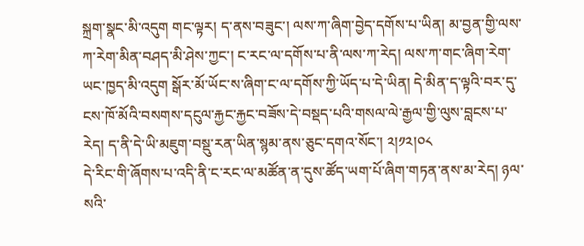སྐྲག་སྣང་མི་འདུག གང་ལྟར། ད་ནས་བཟུང་། ལས་ཀ་ཞིག་བྱེད་དགོས་པ་ཡིན། མ་བྱན་གྱི་ལས་ཀ་རེག་མིན་བཤད་མི་ཤེས་ཀྱང་། ང་རང་ལ་དགོས་པ་ནི་ལས་ཀ་རེད། ལས་ཀ་གང་ཞིག་རེག་ཡང་ཁྱད་མི་འདུག སྒོར་མོ་ཡོང་ས་ཞིག་ང་ལ་དགོས་ཀྱི་ཡོད་པ་དེ་ཡིན། དེ་མིན་ད་ལྟའི་བར་དུ་ངས་ཁོ་མོའི་བསགས་དངུལ་རྐྱང་རྐྱང་བཟོས་དེ་བསྡད་པའི་གསལ་ལེ་རྒྱལ་གྱི་ལུས་བླངས་པ་རེད། ད་ནི་དེ་ཡི་མཇུག་བསྡུ་རན་ཡིན་སྙམ་ནས་ཅུང་དགའ་སོང་། ༢།༡༢།༠༨
དེ་རིང་གི་ཞོགས་པ་འདི་ནི་ང་རང་ལ་མཚོན་ན་དུས་ཚོད་ཡག་པོ་ཞིག་གཏན་ནས་མ་རེད། ཉལ་སའི་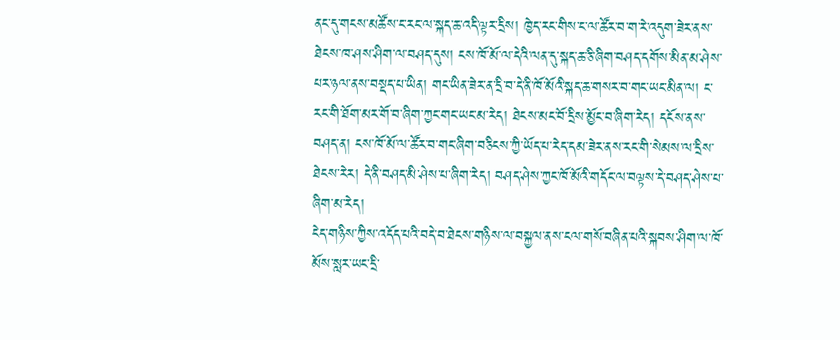ནང་དུ་གངས་མཚོས་ང་རང་ལ་སྐད་ཆ་འདི་ལྟར་དྲིས། ཁྱེད་རང་གིས་ང་ལ་ཚོར་བ་ག་རེ་འདུག་ཟེར་ནས་ཐེངས་ཁ་ཤས་ཤིག་ལ་བཤད་དུས། ངས་ཁོ་མོ་ལ་དེའི་ལན་དུ་སྐད་ཆ་ཅི་ཞིག་བཤད་དགོས་མིན་མ་ཤེས་པར་ཉལ་ནས་བསྡད་པ་ཡིན། གང་ཡིན་ཟེར་ན་དྲི་བ་དེ་ནི་ཁོ་མོའི་སྐད་ཆ་གསར་བ་གང་ཡང་མིན་ལ། ང་རང་གི་ཐོག་མར་གོ་བ་ཞིག་ཀྱང་གང་ཡང་མ་རེད། ཐེངས་མང་བོ་དྲིས་མྱོང་བ་ཞིག་རེད། དངོས་ནས་བཤད་ན། ངས་ཁོ་མོ་ལ་ཚོར་བ་གང་ཞིག་བཅིངས་ཀྱི་ཡོད་པ་རེད་དམ་ཟེར་ནས་རང་གི་སེམས་ལ་དྲིས་ཐེངས་རེར། དེ་ནི་བཤད་མི་ཤེས་པ་ཞིག་རེད། བཤད་ཤེས་ཀྱང་ཁོ་མོའི་གདོང་ལ་བལྟས་དེ་བཤད་ཤེས་པ་ཞིག་མ་རེད།
ངེད་གཉིས་ཀྱིས་འདོད་པའི་བདེ་བ་ཐེངས་གཉིས་ལ་བསྐྱལ་ནས་ངལ་གསོ་བཞིན་པའི་སྐབས་ཤིག་ལ་ཁོ་མོས་སླར་ཡང་དྲི་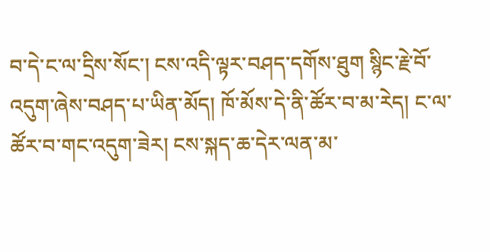བ་དེ་ང་ལ་དྲིས་སོང་། ངས་འདི་ལྟར་བཤད་དགོས་ཐུག སྙིང་རྗེ་བོ་འདུག་ཞེས་བཤད་པ་ཡིན་མོད། ཁོ་མོས་དེ་ནི་ཚོར་བ་མ་རེད། ང་ལ་ཚོར་བ་གང་འདུག་ཟེར། ངས་སྐད་ཆ་དེར་ལན་མ་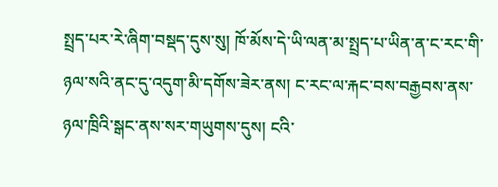སྤྲད་པར་རེ་ཞིག་བསྡད་དུས་སུ། ཁོ་མོས་དེ་ཡི་ལན་མ་སྤྲད་པ་ཡིན་ན་ང་རང་གི་ཉལ་སའི་ནང་དུ་འདུག་མི་དགོས་ཟེར་ནས། ང་རང་ལ་རྐང་བས་བརྒྱབས་ནས་ཉལ་ཁྲིའི་སྒང་ནས་སར་གཡུགས་དུས། ངའི་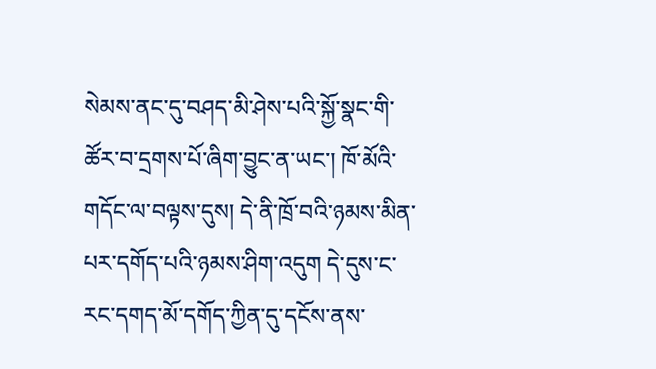སེམས་ནང་དུ་བཤད་མི་ཤེས་པའི་སྐྱོ་སྣང་གི་ཚོར་བ་དྲགས་པོ་ཞིག་བྱུང་ན་ཡང་། ཁོ་མོའི་གདོང་ལ་བལྟས་དུས། དེ་ནི་ཁྲོ་བའི་ཉམས་མིན་པར་དགོད་པའི་ཉམས་ཤིག་འདུག དེ་དུས་ང་རང་དགད་མོ་དགོད་ཀྱིན་དུ་དངོས་ནས་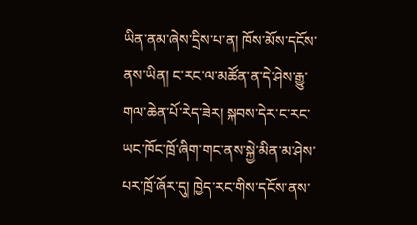ཡིན་ནམ་ཞེས་དྲིས་པ་ན། ཁོས་མོས་དངོས་ནས་ཡིན། ང་རང་ལ་མཚོན་ན་དེ་ཤེས་རྒྱུ་གལ་ཆེན་པོ་རེད་ཟེར། སྐབས་དེར་ང་རང་ཡང་ཁོང་ཁྲོ་ཞིག་གང་ནས་སྐྱེ་མིན་མ་ཤེས་པར་ཁྲོ་ཞོར་དུ། ཁྱེད་རང་གིས་དངོས་ནས་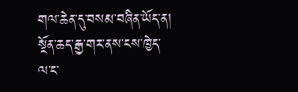གལ་ཆེན་དུ་བསམ་བཞིན་ཡོད་ན། སྔོན་ཆད་རྒྱ་གར་ནས་ངས་ཁྱེད་ལ་ང་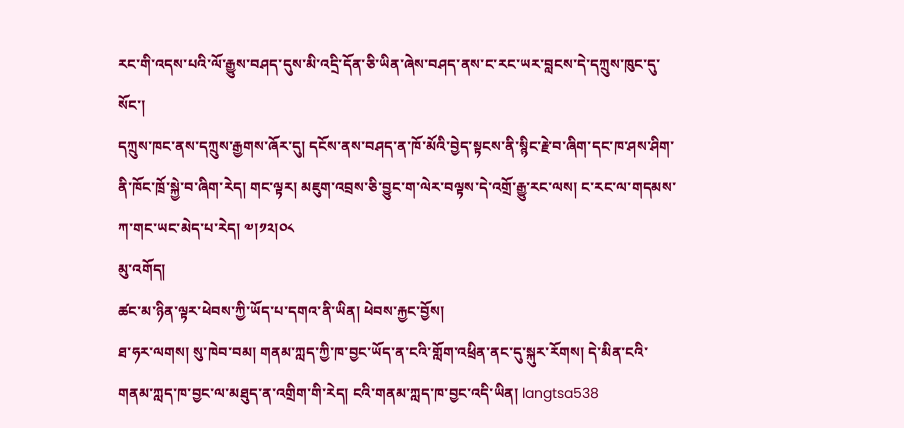རང་གི་འདས་པའི་ལོ་རྒྱུས་བཤད་དུས་མི་འདྲི་དོན་ཅི་ཡིན་ཞེས་བཤད་ནས་ང་རང་ཡར་བླངས་དེ་དཀྲུས་ཁུང་དུ་སོང་།
དཀྲུས་ཁང་ནས་དཀྲུས་རྒྱགས་ཞོར་དུ། དངོས་ནས་བཤད་ན་ཁོ་མོའི་བྱེད་སྟངས་ནི་སྙིང་རྗེ་བ་ཞིག་དང་ཁ་ཤས་ཤིག་ནི་ཁོང་ཁྲོ་སྐྱེ་བ་ཞིག་རེད། གང་ལྟར། མཇུག་འབྲས་ཅི་བྱུང་ག་ལེར་བལྟས་དེ་འགྲོ་རྒྱུ་རང་ལས། ང་རང་ལ་གདམས་ཀ་གང་ཡང་མེད་པ་རེད། ༧།༡༢།༠༨
མུ་འགོད།
ཚང་མ་ཉིན་ལྟར་ཕེབས་ཀྱི་ཡོད་པ་དགའ་ནི་ཡིན། ཕེབས་རྐྱང་བྱོས།
ཐ་ཧར་ལགས། སུ་ཁེབ་བམ། གནམ་ཀླད་ཀྱི་ཁ་བྱང་ཡོད་ན་ངའི་གློག་འཕྲིན་ནང་དུ་སྐུར་རོགས། དེ་མིན་ངའི་གནམ་ཀླད་ཁ་བྱང་ལ་མཐུད་ན་འགྲིག་གི་རེད། ངའི་གནམ་ཀླད་ཁ་བྱང་འདི་ཡིན། langtsa538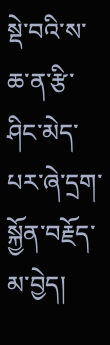སྡེ་བའི་ས་ཆ་ན་རྩི་ཤིང་མེད་པར་ཞེ་དྲག་སྐྱོན་བརྗོད་མ་བྱེད།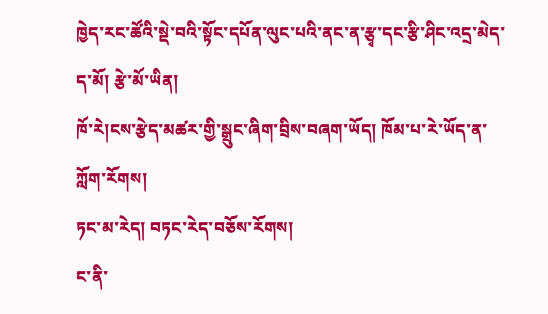ཁྱེད་རང་ཚོའི་སྡེ་བའི་སྟོང་དཔོན་ལུང་པའི་ནང་ན་རྩྭ་དང་རྩི་ཤིང་འདྲ་མེད་ད་མོ། རྩེ་མོ་ཡིན།
ཁོ་རེ།ངས་རྩེད་མཚར་གྱི་སྒྲུང་ཞིག་བྲིས་བཞག་ཡོད། ཁོམ་པ་རེ་ཡོད་ན་ཀློག་རོགས།
ཏང་མ་རེད། བཏང་རེད་བཅོས་རོགས།
ང་ནི་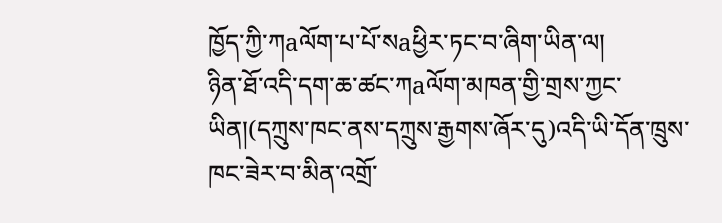ཁྱོད་ཀྱི་ཀaལོག་པ་པོ་སaཕྱིར་ཏང་བ་ཞིག་ཡིན་ལ།
ཉིན་ཐོ་འདི་དག་ཆ་ཚང་ཀaལོག་མཁན་གྱི་གྲས་ཀྱང་ཡིན།(དཀྲུས་ཁང་ནས་དཀྲུས་རྒྱགས་ཞོར་དུ)འདི་ཡི་དོན་ཁྲུས་ཁང་ཟེར་བ་མིན་འགྲོ་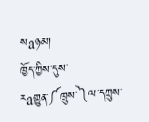སaཉམ།
ཁྱོད་ཀྱིས་དུས་རaགྱུན་༼ཁྲུས་༽ལ་དཀྲུས་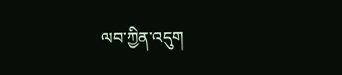ལབ་ཀྱིན་འདུག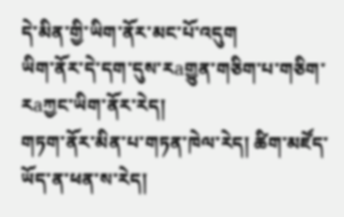དེ་མིན་གྱི་ཡིག་ནོར་མང་པོ་འདུག
ཡིག་ནོར་དེ་དག་དུས་རaགྱུན་གཅིག་པ་གཅིག་རaཀྱང་ཡིག་ནོར་རེད།
གཏག་ནོར་མིན་པ་གཏན་ཁེལ་རེད། ཚིག་མཛོད་ཡོད་ན་ཕན་ས་རེད།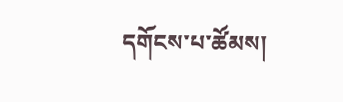དགོངས་པ་ཚོམས།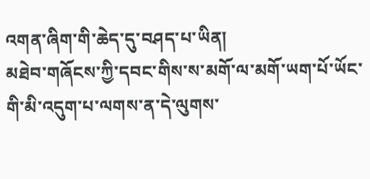འགན་ཞིག་གི་ཆེད་དུ་བཤད་པ་ཡིན།
མཐེབ་གཞོངས་ཀྱི་དབང་གིས་ས་མགོ་ལ་མགོ་ཡག་པོ་ཡོང་གི་མི་འདུག་པ་ལགས་ན་དེ་ལུགས་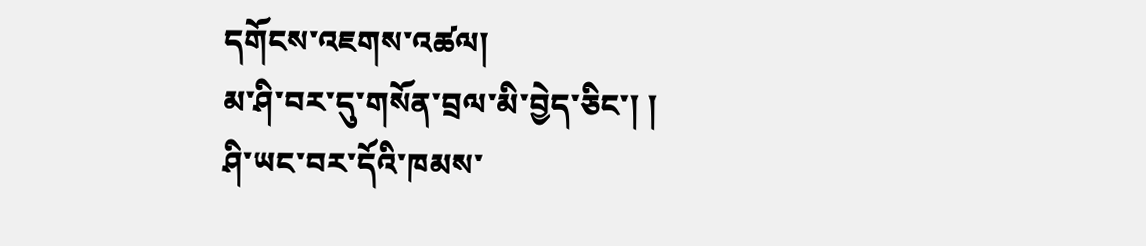དགོངས་འཇགས་འཚལ།
མ་ཤི་བར་དུ་གསོན་བྲལ་མི་བྱེད་ཅིང་། །
ཤི་ཡང་བར་དོའི་ཁམས་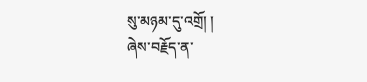སུ་མཉམ་དུ་འགྲོ། །
ཞེས་བརྗོད་ན་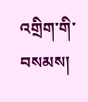འགྲིག་གི་བསམས།